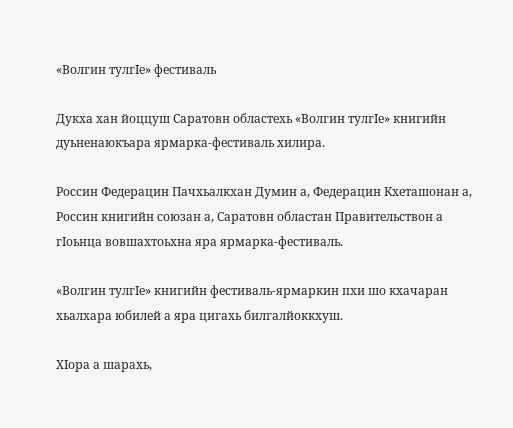«Волгин тулгIе» фестиваль

Дукха хан йоццуш Саратовн областехь «Волгин тулгIе» книгийн дуьненаюкъара ярмарка-фестиваль хилира.

Россин Федерацин Пачхьалкхан Думин а, Федерацин Кхеташонан а, Россин книгийн союзан а, Саратовн областан Правительствон а гIоьнца вовшахтоьхна яра ярмарка-фестиваль.

«Волгин тулгIе» книгийн фестиваль-ярмаркин пхи шо кхачаран хьалхара юбилей а яра цигахь билгалйоккхуш.

ХIора а шарахь,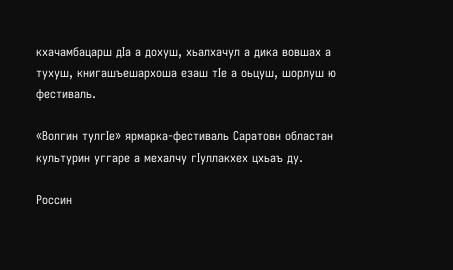кхачамбацарш дIа а дохуш, хьалхачул а дика вовшах а тухуш, книгашъешархоша езаш тIе а оьцуш, шорлуш ю фестиваль.

«Волгин тулгIе» ярмарка-фестиваль Саратовн областан культурин уггаре а мехалчу гIуллакхех цхьаъ ду.

Россин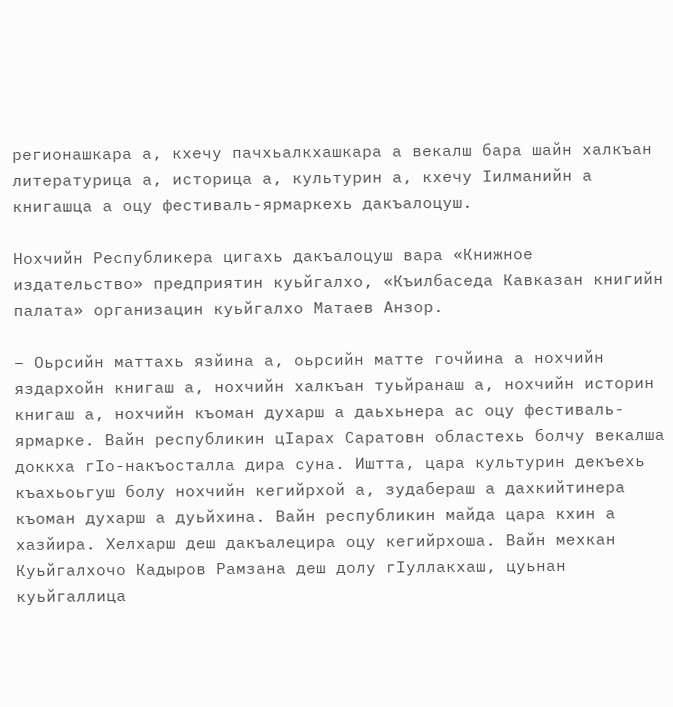регионашкара а, кхечу пачхьалкхашкара а векалш бара шайн халкъан литературица а, историца а, культурин а, кхечу Iилманийн а книгашца а оцу фестиваль-ярмаркехь дакъалоцуш.

Нохчийн Республикера цигахь дакъалоцуш вара «Книжное издательство» предприятин куьйгалхо, «Къилбаседа Кавказан книгийн палата» организацин куьйгалхо Матаев Анзор.

– Оьрсийн маттахь язйина а, оьрсийн матте гочйина а нохчийн яздархойн книгаш а, нохчийн халкъан туьйранаш а, нохчийн историн книгаш а, нохчийн къоман духарш а даьхьнера ас оцу фестиваль-ярмарке. Вайн республикин цIарах Саратовн областехь болчу векалша доккха гIо-накъосталла дира суна. Иштта, цара культурин декъехь къахьоьгуш болу нохчийн кегийрхой а, зудабераш а дахкийтинера къоман духарш а дуьйхина. Вайн республикин майда цара кхин а хазйира. Хелхарш деш дакъалецира оцу кегийрхоша. Вайн мехкан Куьйгалхочо Кадыров Рамзана деш долу гIуллакхаш, цуьнан куьйгаллица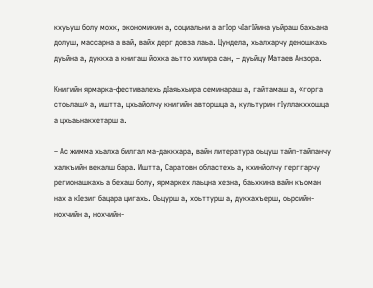кхуьуш болу мохк, экономикин а, социальни а агIор чIагIйина уьйраш бахьана долуш, массарна а вай, вайх дерг довза лаьа. Цундела, хьалхарчу деношкахь дуьйна а, дуккха а книгаш йохка аьтто хилира сан, – дуьйцу Матаев Анзора.

Книгийн ярмарка-фестивалехь дIаяьхьира семинараш а, гайтамаш а, «горга стоьлаш» а, иштта, цхьайолчу книгийн авторшца а, культурин гIуллакххошца а цхьаьнакхетарш а.

– Ас жимма хьалха билгал ма-даккхара, вайн литература оьцуш тайп-тайпанчу халкъийн векалш бара. Иштта, Саратовн областехь а, кхинйолчу герггарчу регионашкахь а бехаш болу, ярмаркех лаьцна хезна, баьхкина вайн къоман нах а кIезиг бацара цигахь. Оьцурш а, хоьттурш а, дукхахъерш, оьрсийн-нохчийн а, нохчийн-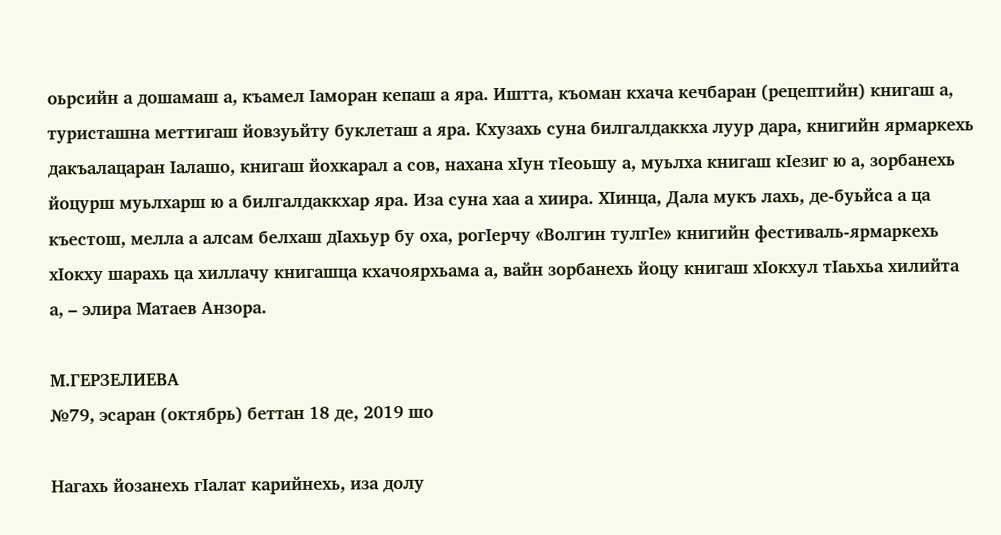оьрсийн а дошамаш а, къамел Iаморан кепаш а яра. Иштта, къоман кхача кечбаран (рецептийн) книгаш а, туристашна меттигаш йовзуьйту буклеташ а яра. Кхузахь суна билгалдаккха луур дара, книгийн ярмаркехь дакъалацаран Iалашо, книгаш йохкарал а сов, нахана хIун тIеоьшу а, муьлха книгаш кIезиг ю а, зорбанехь йоцурш муьлхарш ю а билгалдаккхар яра. Иза суна хаа а хиира. ХIинца, Дала мукъ лахь, де-буьйса а ца къестош, мелла а алсам белхаш дIахьур бу оха, рогIерчу «Волгин тулгIе» книгийн фестиваль-ярмаркехь хIокху шарахь ца хиллачу книгашца кхачоярхьама а, вайн зорбанехь йоцу книгаш хIокхул тIаьхьа хилийта а, – элира Матаев Анзора.

М.ГЕРЗЕЛИЕВА
№79, эсаран (октябрь) беттан 18 де, 2019 шо

Нагахь йозанехь гIалат карийнехь, иза долу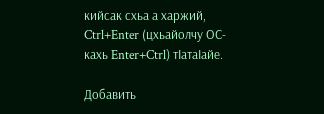кийсак схьа а харжий, Ctrl+Enter (цхьайолчу ОС-кахь Enter+Ctrl) тIатаIайе.

Добавить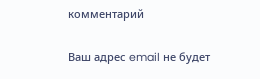комментарий

Ваш адрес email не будет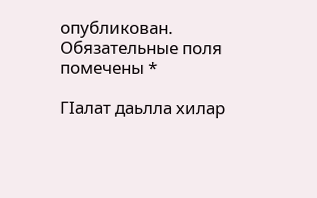опубликован. Обязательные поля помечены *

ГIалат даьлла хилар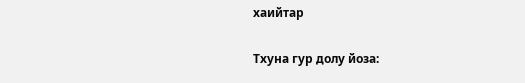хаийтар

Тхуна гур долу йоза: